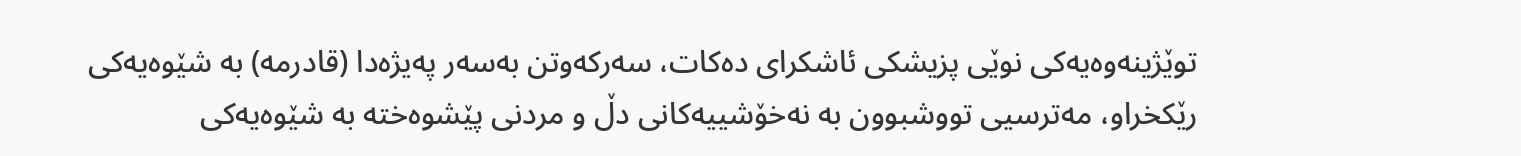توێژینەوەیەکی نوێی پزیشکی ئاشکرای دەکات، سەرکەوتن بەسەر پەیژەدا (قادرمە) بە شێوەیەکی رێکخراو، مەترسیی تووشبوون بە نەخۆشییەکانی دڵ و مردنی پێشوەختە بە شێوەیەکی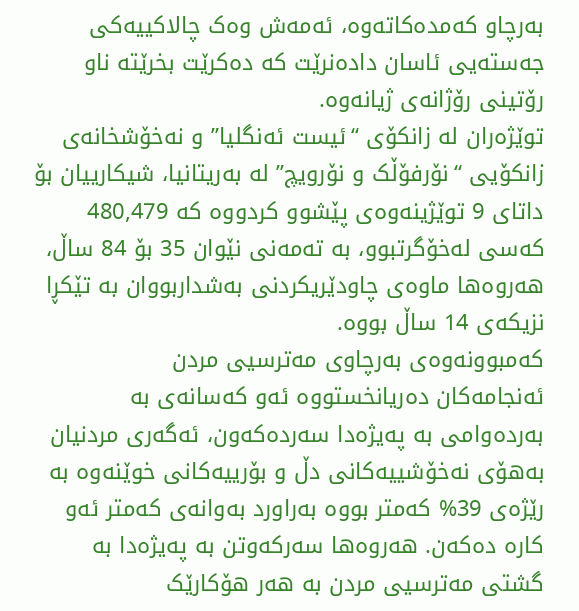بەرچاو کەمدەکاتەوە، ئەمەش وەک چالاکییەکی جەستەیی ئاسان دادەنرێت کە دەکرێت بخرێتە ناو رۆتینی رۆژانەی ژیانەوە.
توێژەران لە زانکۆی “ئیست ئەنگلیا” و نەخۆشخانەی زانکۆیی “نۆرفۆڵک و نۆرویچ” لە بەریتانیا، شیکارییان بۆ داتای 9 توێژینەوەی پێشوو کردووە کە 480,479 کەسی لەخۆگرتبوو، بە تەمەنی نێوان 35 بۆ 84 ساڵ، هەروەها ماوەی چاودێریکردنی بەشداربووان بە تێکڕا نزیکەی 14 ساڵ بووە.
کەمبوونەوەی بەرچاوی مەترسیی مردن
ئەنجامەکان دەریانخستووە ئەو کەسانەی بە بەردەوامی بە پەیژەدا سەردەکەون، ئەگەری مردنیان بەهۆی نەخۆشییەکانی دڵ و بۆرییەکانی خوێنەوە بە رێژەی 39% کەمتر بووە بەراورد بەوانەی کەمتر ئەو کارە دەکەن. هەروەها سەرکەوتن بە پەیژەدا بە گشتی مەترسیی مردن بە هەر هۆکارێک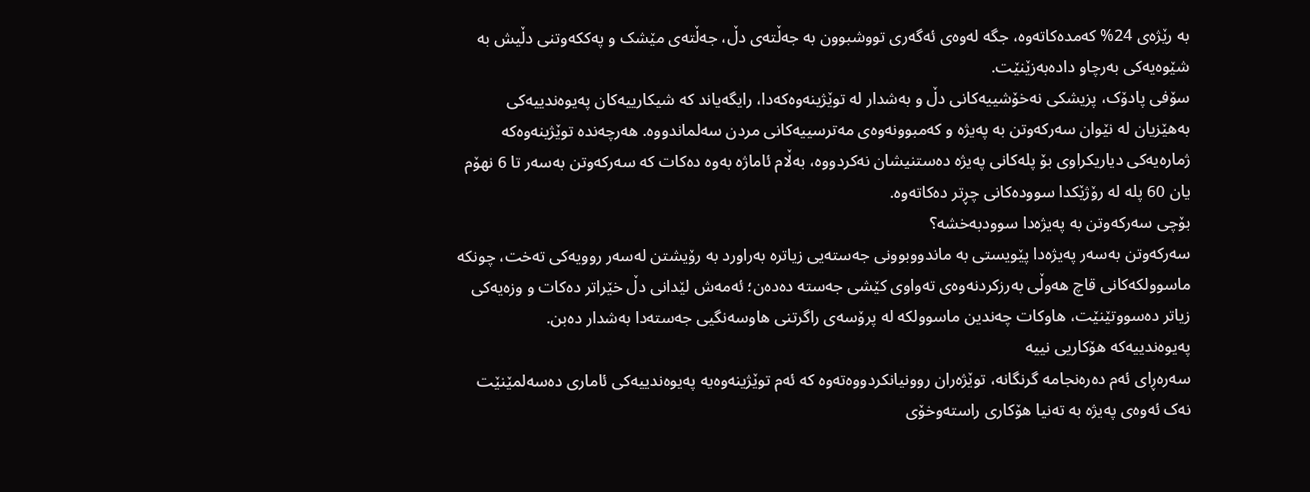بە رێژەی 24% کەمدەکاتەوە، جگە لەوەی ئەگەری تووشبوون بە جەڵتەی دڵ، جەڵتەی مێشک و پەککەوتنی دڵیش بە شێوەیەکی بەرچاو دادەبەزێنێت.
سۆفی پادۆک، پزیشکی نەخۆشییەکانی دڵ و بەشدار لە توێژینەوەکەدا، رایگەیاند کە شیکارییەکان پەیوەندییەکی بەهێزیان لە نێوان سەرکەوتن بە پەیژە و کەمبوونەوەی مەترسییەکانی مردن سەلماندووە. هەرچەندە توێژینەوەکە ژمارەیەکی دیاریکراوی بۆ پلەکانی پەیژە دەستنیشان نەکردووە، بەڵام ئاماژە بەوە دەکات کە سەرکەوتن بەسەر تا 6 نهۆم یان 60 پلە لە رۆژێکدا سوودەکانی چڕتر دەکاتەوە.
بۆچی سەرکەوتن بە پەیژەدا سوودبەخشە؟
سەرکەوتن بەسەر پەیژەدا پێویستی بە ماندووبوونی جەستەیی زیاترە بەراورد بە رۆیشتن لەسەر روویەکی تەخت، چونکە ماسوولکەکانی قاچ هەوڵی بەرزکردنەوەی تەواوی کێشی جەستە دەدەن؛ ئەمەش لێدانی دڵ خێراتر دەکات و وزەیەکی زیاتر دەسووتێنێت، هاوکات چەندین ماسوولکە لە پرۆسەی راگرتنی هاوسەنگیی جەستەدا بەشدار دەبن.
پەیوەندییەکە هۆکاریی نییە
سەرەڕای ئەم دەرەنجامە گرنگانە، توێژەران روونیانکردووەتەوە کە ئەم توێژینەوەیە پەیوەندییەکی ئاماری دەسەلمێنێت نەک ئەوەی پەیژە بە تەنیا هۆکاری راستەوخۆی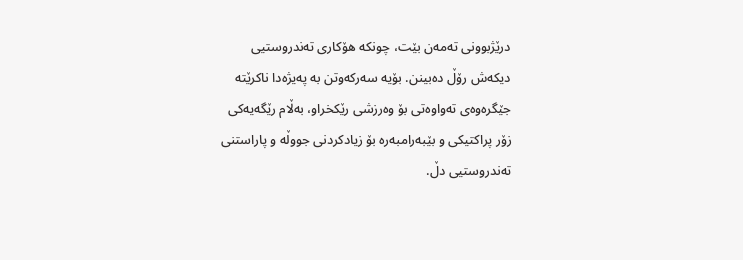درێژبوونی تەمەن بێت، چونکە هۆکاری تەندروستیی دیکەش رۆڵ دەبینن. بۆیە سەرکەوتن بە پەیژەدا ناکرێتە جێگرەوەی تەواوەتی بۆ وەرزشی رێکخراو، بەڵام رێگەیەکی زۆر پراکتیکی و بێبەرامبەرە بۆ زیادکردنی جووڵە و پاراستنی تەندروستیی دڵ.